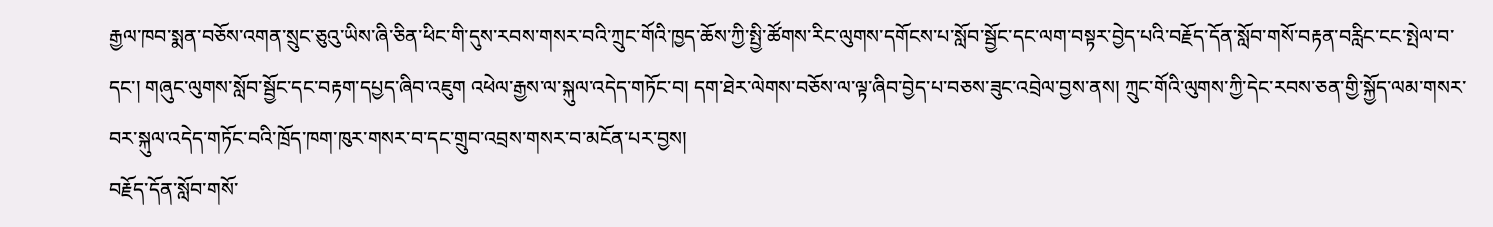རྒྱལ་ཁབ་སྨན་བཅོས་འགན་སྲུང་ཅུའུ་ཡིས་ཞི་ཅིན་ཕིང་གི་དུས་རབས་གསར་བའི་ཀྲུང་གོའི་ཁྱད་ཆོས་ཀྱི་སྤྱི་ཚོགས་རིང་ལུགས་དགོངས་པ་སློབ་སྦྱོང་དང་ལག་བསྟར་བྱེད་པའི་བརྗོད་དོན་སློབ་གསོ་བརྟན་བརླིང་ངང་སྤེལ་བ་དང་། གཞུང་ལུགས་སློབ་སྦྱོང་དང་བརྟག་དཔྱད་ཞིབ་འཇུག འཕེལ་རྒྱས་ལ་སྐུལ་འདེད་གཏོང་བ། དག་ཐེར་ལེགས་བཅོས་ལ་ལྟ་ཞིབ་བྱེད་པ་བཅས་ཟུང་འབྲེལ་བྱས་ནས། ཀྲུང་གོའི་ལུགས་ཀྱི་དེང་རབས་ཅན་གྱི་སྐྱོད་ལམ་གསར་བར་སྐུལ་འདེད་གཏོང་བའི་ཁྲོད་ཁག་ཁུར་གསར་བ་དང་གྲུབ་འབྲས་གསར་བ་མངོན་པར་བྱས།
བརྗོད་དོན་སློབ་གསོ་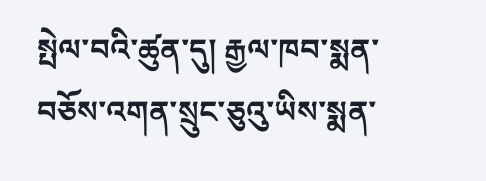སྤེལ་བའི་ཚུན་དུ། རྒྱལ་ཁབ་སྨན་བཅོས་འགན་སྲུང་ཅུའུ་ཡིས་སྨན་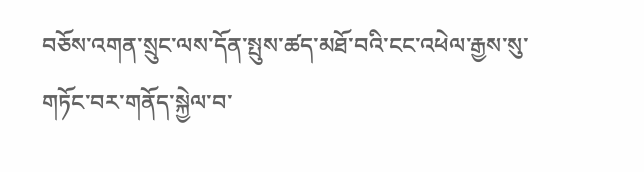བཅོས་འགན་སྲུང་ལས་དོན་སྤུས་ཚད་མཐོ་བའི་ངང་འཕེལ་རྒྱས་སུ་གཏོང་བར་གནོད་སྐྱེལ་བ་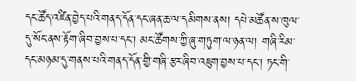དང་ཚོད་འཛིན་བྱེད་པའི་གནད་དོན་དང་ཞན་ཆ་ལ་དམིགས་ནས། དཔེ་མཚོན་ས་ཁུལ་དུ་སོང་ནས་རྟོག་ཞིབ་བྱས་པ་དང་། མང་ཚོགས་ཀྱི་ཞུ་གཏུག་ལ་ཉན་ལ། གཞི་རིམ་དང་མཉམ་དུ་གནས་པའི་གནད་དོན་གྱི་གཞི་རྩར་ཞིབ་འཇུག་བྱས་པ་དང་། ཏང་གི་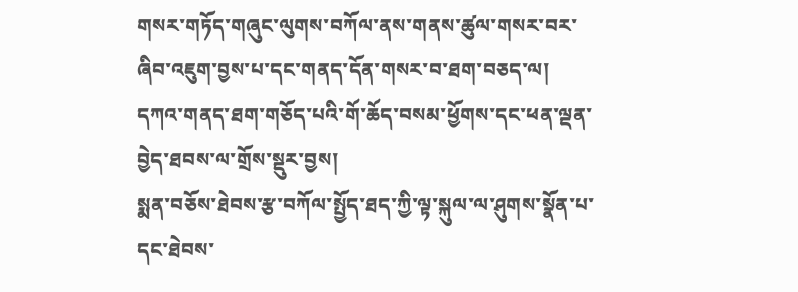གསར་གཏོད་གཞུང་ལུགས་བཀོལ་ནས་གནས་ཚུལ་གསར་བར་ཞིབ་འཇུག་བྱས་པ་དང་གནད་དོན་གསར་བ་ཐག་བཅད་ལ། དཀའ་གནད་ཐག་གཅོད་པའི་གོ་ཆོད་བསམ་ཕྱོགས་དང་ཕན་ལྡན་བྱེད་ཐབས་ལ་གྲོས་སྡུར་བྱས།
སྨན་བཅོས་ཐེབས་རྩ་བཀོལ་སྤྱོད་ཐད་ཀྱི་ལྟ་སྐུལ་ལ་ཤུགས་སྣོན་པ་དང་ཐེབས་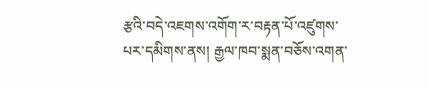རྩའི་བདེ་འཇགས་འགོག་ར་བརྟན་པོ་འཛུགས་པར་དམིགས་ནས། རྒྱལ་ཁབ་སྨན་བཅོས་འགན་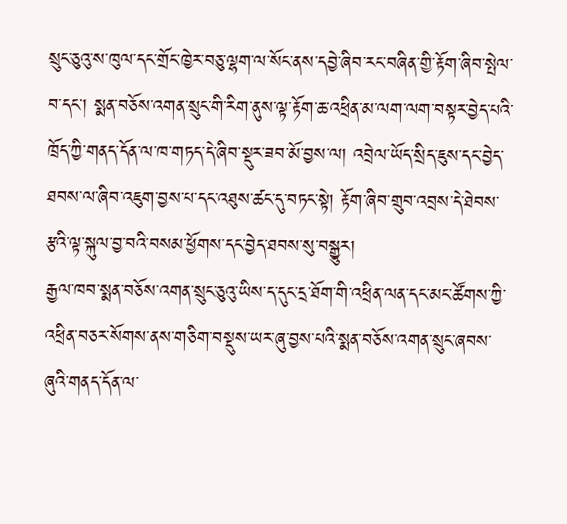སྲུང་ཅུའུ་ས་ཁུལ་དང་གྲོང་ཁྱེར་བཅུ་ལྷག་ལ་སོང་ནས་དབྱེ་ཞིབ་རང་བཞིན་གྱི་རྟོག་ཞིབ་སྤེལ་བ་དང་། སྨན་བཅོས་འགན་སྲུང་གི་རིག་ནུས་ལྟ་རྟོག་ཆ་འཕྲིན་མ་ལག་ལག་བསྟར་བྱེད་པའི་ཁྲོད་ཀྱི་གནད་དོན་ལ་ཁ་གཏད་དེ་ཞིབ་སྡུར་ཟབ་མོ་བྱས་ལ། འབྲེལ་ཡོད་སྲིད་ཇུས་དང་བྱེད་ཐབས་ལ་ཞིབ་འཇུག་བྱས་པ་དང་འཐུས་ཚང་དུ་བཏང་སྟེ། རྟོག་ཞིབ་གྲུབ་འབྲས་དེ་ཐེབས་རྩའི་ལྟ་སྐུལ་བྱ་བའི་བསམ་ཕྱོགས་དང་བྱེད་ཐབས་སུ་བསྒྱུར།
རྒྱལ་ཁབ་སྨན་བཅོས་འགན་སྲུང་ཅུའུ་ཡིས་ད་དུང་དྲ་ཐོག་གི་འཕྲིན་ལན་དང་མང་ཚོགས་ཀྱི་འཕྲིན་བཅར་སོགས་ནས་གཅིག་བསྡུས་ཡར་ཞུ་བྱས་པའི་སྨན་བཅོས་འགན་སྲུང་ཞབས་ཞུའི་གནད་དོན་ལ་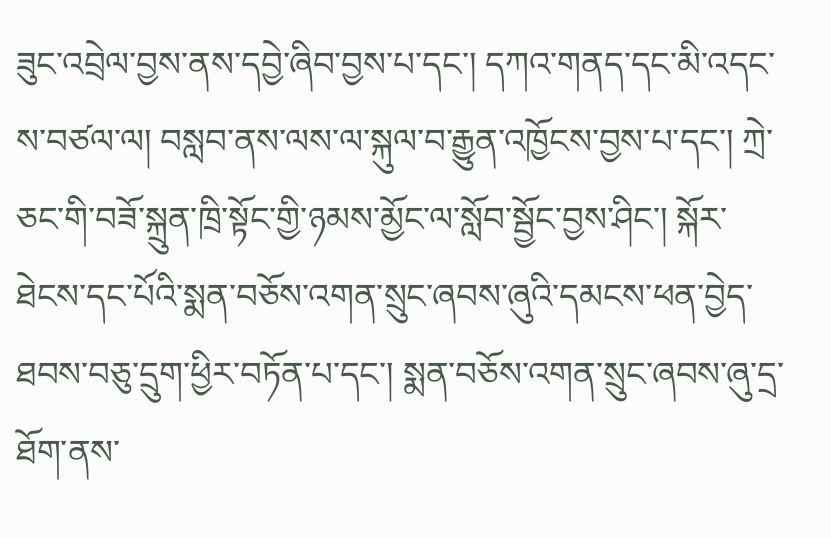ཟུང་འབྲེལ་བྱས་ནས་དབྱེ་ཞིབ་བྱས་པ་དང་། དཀའ་གནད་དང་མི་འདང་ས་བཙལ་ལ། བསླབ་ནས་ལས་ལ་སྐུལ་བ་རྒྱུན་འཁྱོངས་བྱས་པ་དང་། ཀྲེ་ཅང་གི་བཟོ་སྐྲུན་ཁྲི་སྟོང་གྱི་ཉམས་མྱོང་ལ་སློབ་སྦྱོང་བྱས་ཤིང་། སྐོར་ཐེངས་དང་པོའི་སྨན་བཅོས་འགན་སྲུང་ཞབས་ཞུའི་དམངས་ཕན་བྱེད་ཐབས་བཅུ་དྲུག་ཕྱིར་བཏོན་པ་དང་། སྨན་བཅོས་འགན་སྲུང་ཞབས་ཞུ་དྲ་ཐོག་ནས་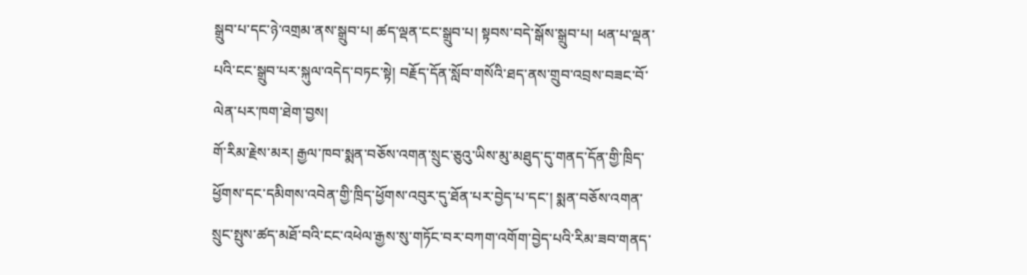སྒྲུབ་པ་དང་ཉེ་འགྲམ་ནས་སྒྲུབ་པ། ཚད་ལྡན་ངང་སྒྲུབ་པ། སྟབས་བདེ་སྒོས་སྒྲུབ་པ། ཕན་པ་ལྡན་པའི་ངང་སྒྲུབ་པར་སྐུལ་འདེད་བཏང་སྟེ། བརྗོད་དོན་སློབ་གསོའི་ཐད་ནས་གྲུབ་འབྲས་བཟང་བོ་ལེན་པར་ཁག་ཐེག་བྱས།
གོ་རིམ་རྗེས་མར། རྒྱལ་ཁབ་སྨན་བཅོས་འགན་སྲུང་ཅུའུ་ཡིས་མུ་མཐུད་དུ་གནད་དོན་གྱི་ཁྲིད་ཕྱོགས་དང་དམིགས་འབེན་གྱི་ཁྲིད་ཕྱོགས་འབུར་དུ་ཐོན་པར་བྱེད་པ་དང་། སྨན་བཅོས་འགན་སྲུང་སྤུས་ཚད་མཐོ་བའི་ངང་འཕེལ་རྒྱས་སུ་གཏོང་བར་བཀག་འགོག་བྱེད་པའི་རིམ་ཟབ་གནད་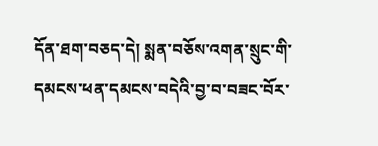དོན་ཐག་བཅད་དེ། སྨན་བཅོས་འགན་སྲུང་གི་དམངས་ཕན་དམངས་བདེའི་བྱ་བ་བཟང་བོར་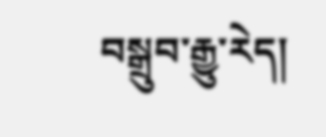བསྒྲུབ་རྒྱུ་རེད།